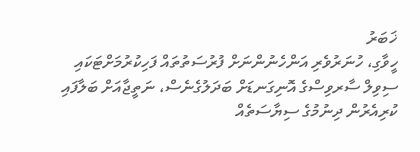ޚަބަރު
ހީވާގި، ހުނަރުވެރި އަންހެނުންނަށް ފުރުސަތުތައް ފަހިކުރުމަށްޓަކައި ސިވިލް ސާރވިސްގެ އޮނިގަނޑަށް ބަދަލުގެނެސް، ނަތީޖާއަށް ބަލާފައި ކުރިއެރުން ދިނުމުގެ ސިޔާސަތެއް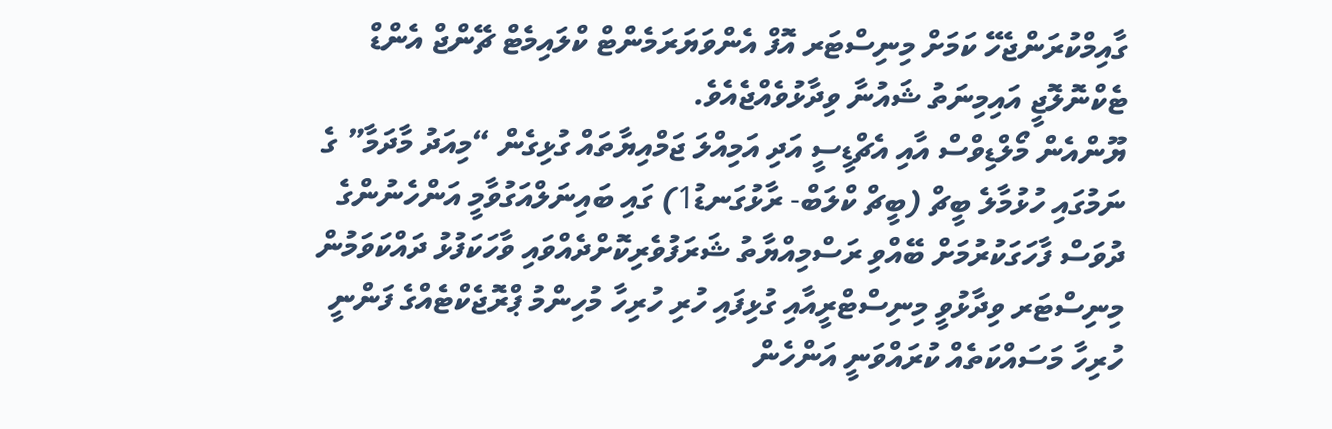ގާއިމްކުރަންޖެހޭ ކަމަށް މިނިސްޓަރ އޮފް އެންވަޔަރަމެންޓް ކްލައިމެޓް ޗޭންޖް އެންޑް ޓެކްނޮލޮޖީ އައިމިނަތު ޝައުނާ ވިދާޅުވެއްޖެއެވެ.
ޔޫންއެން މޯލްޑިވްސް އާއި އެޗްޑީސީ އަދި އަމިއްލަ ޖަމްއިޔާތައް ގުޅިގެން “މިއަދު މާދަމާ” ގެ ނަމުގައި ހުޅުމާލެ ބީޗް (ބީޗް ކްލަބް- ރާޅުގަނޑު1) ގައި ބައިނަލްއަގުވާމީ އަންހެނުންގެ ދުވަސް ފާހަގަކުރުމަށް ބޭއްވި ރަސްމިއްޔާތު ޝަރަފުވެރިކޮށްދެއްވައި ވާހަކަފުޅު ދައްކަވަމުން މިނިސްޓަރ ވިދާޅުވީ މިނިސްޓްރީއާއި ގުޅިފައި ހުރި ހުރިހާ މުހިންމު ޕްރޮޖެކްޓެއްގެ ފަންނީ ހުރިހާ މަސައްކަތެއް ކުރައްވަނީ އަންހެން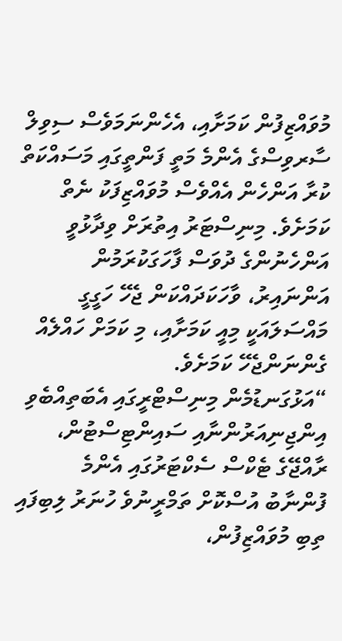މުވައްޒިފުން ކަމަށާއި، އެހެންނަމަވެސް ސިވިލް ސާރވިސްގެ އެންމެ މަތީ ފަންތީގައި މަސައްކަތް ކުރާ އަންހެން އެއްވެސް މުވައްޒިފަކު ނެތް ކަމަށެވެ. މިނިސްޓަރު އިތުރަށް ވިދާޅުވީ އަންހެނުންގެ ދުވަސް ފާހަގަކުރަމުން އަންނައިރު، ވާހަކަދައްކަން ޖެހޭ ހަގީގީ މައްސަލައަކީ މިއީ ކަމަށާއި، މި ކަމަށް ހައްލެއް ގެންނަންޖެހޭ ކަމަށެވެ.
“އަޅުގަނޑުމެން މިނިސްޓްރީގައި އެބަތިއްބެވި އިންޖިނިއަރުންނާއި ސައިންޓިސްޓުން، ރާއްޖޭގެ ޓެކްސް ސެކްޓަރުގައި އެންމެ ފުންނާބު އުސްކޮށް ތަމްރީނުވެ ހުނަރު ލިބިފައި ތިބި މުވައްޒިފުން،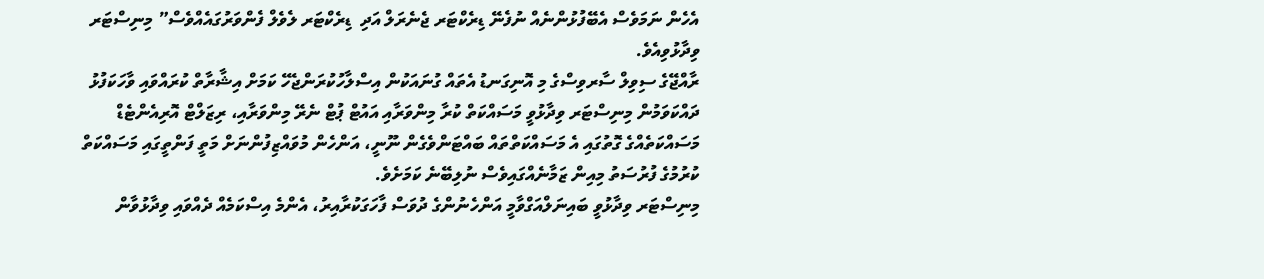އެހެން ނަމަވެސް އެބޭފުޅުންނެއް ނުފެނޭ ޑިރެކްޓަރ ޖެނެރަލް އަދި  ޑިރެކްޓަރ ލެވެލް ފެންވަރުގައެއްވެސް” މިނިސްޓަރ ވިދާޅުވިއެވެ.
ރާއްޖޭގެ ސިވިލް ސާރވިސްގެ މި އޮނިގަނޑު އެތައް ގުނައަކުން އިސްލާހުކުރަންޖެހޭ ކަމަށް އިޝާރާތް ކުރައްވައި ވާހަކަފުޅު ދައްކަވަމުން މިނިސްޓަރ ވިދާޅުވީ މަސައްކަތް ކުރާ މިންވަރާއި އައުޓް ޕުޓް ނެރޭ މިންވަރާއި، ރިޒަލްޓް އޮރިއެންޓެޑް މަސައްކަތެއްގެ ގޮތުގައި އެ މަސައްކަތްތައް ބައްޓަންވެގެން ނޫނީ، އަންހެން މުވައްޒިފުންނަށް މަތީ ފަންތީގައި މަސައްކަތް ކުރުމުގެ ފުރުސަތު މިއިން ޒަމާނެއްގައިވެސް ނުލިބޭނެ ކަމަށެވެ.
މިނިސްޓަރ ވިދާޅުވީ ބައިނަލްއަގްވާމީ އަންހެނުންގެ ދުވަސް ފާހަގަކުރާއިރު، އެންމެ އިސްކަމެއް ދެއްވައި ވިދާޅުވާން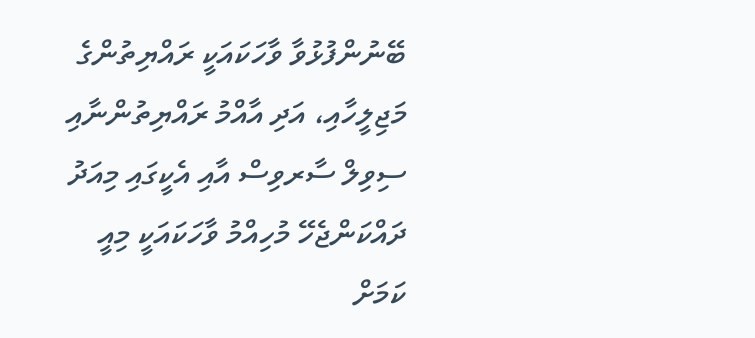ބޭނުންފުޅުވާ ވާހަކައަކީ ރައްޔިތުންގެ މަޖިލީހާއި، އަދި އާއްމު ރައްޔިތުންނާއި ސިވިލް ސާރވިސް އާއި އެކީގައި މިއަދު ދައްކަންޖެހޭ މުހިއްމު ވާހަކައަކީ މިއީ ކަމަށް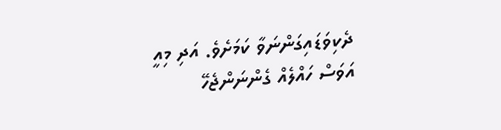ދެކިވަޑައިގަންނަވާ ކަމަށެވެ. އަދި މިއީ އަވަސް ހައްލެއް ގެންނަންޖެހޭ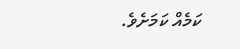ކަމެއް ކަމަށެވެ.